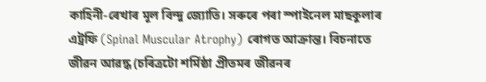কাহিনী-ৰেখাৰ মূল বিন্দু জ্যোতি। সৰুৰে পৰা স্পাইনেল মাছকুলাৰ এট্ৰফি (Spinal Muscular Atrophy) ৰোগত আক্ৰান্ত। বিচনাতে জীৱন আৱদ্ধ (চৰিত্ৰটো শৰ্মিষ্ঠা প্ৰীতমৰ জীৱনৰ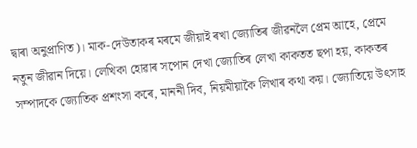দ্বাৰা অনুপ্ৰাণিত)। মাক-দেউতাকৰ মৰমে জীয়াই ৰখা জ্যোতিৰ জীৱনলৈ প্ৰেম আহে, প্ৰেমে নতুন জীৱান দিয়ে। লেখিকা হোৱাৰ সপোন দেখা জ্যোতিৰ লেখা কাকতত ছপা হয়, কাকতৰ সম্পাদকে জ্যোতিক প্ৰশংসা কৰে, মাননী দিব, নিয়মীয়াকৈ লিখাৰ কথা কয়। জ্যোতিয়ে উৎসাহ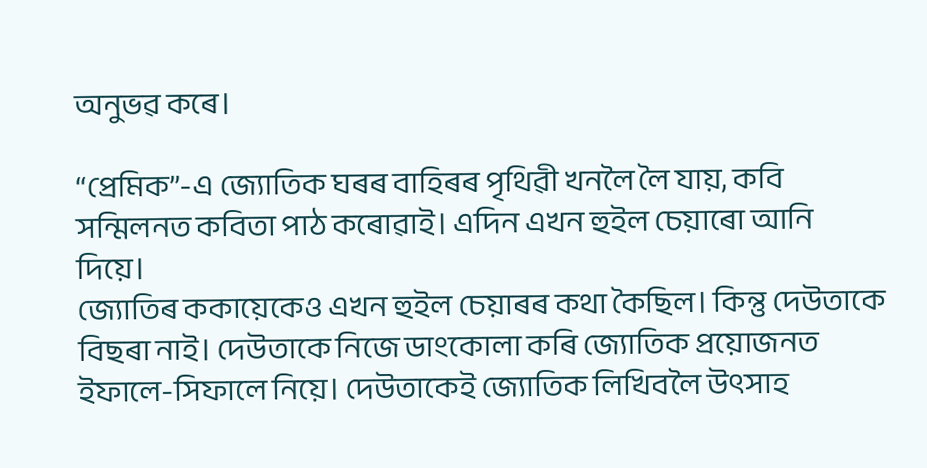অনুভৱ কৰে।

“প্ৰেমিক”-এ জ্যোতিক ঘৰৰ বাহিৰৰ পৃথিৱী খনলৈ লৈ যায়, কবি সন্মিলনত কবিতা পাঠ কৰোৱাই। এদিন এখন হুইল চেয়াৰো আনি দিয়ে।
জ্যোতিৰ ককায়েকেও এখন হুইল চেয়াৰৰ কথা কৈছিল। কিন্তু দেউতাকে বিছৰা নাই। দেউতাকে নিজে ডাংকোলা কৰি জ্যোতিক প্ৰয়োজনত ইফালে-সিফালে নিয়ে। দেউতাকেই জ্যোতিক লিখিবলৈ উৎসাহ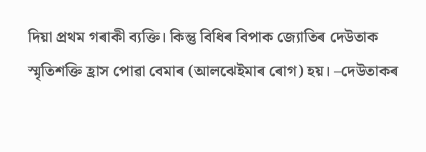দিয়া প্ৰথম গৰাকী ব্যক্তি। কিন্তু বিধিৰ বিপাক জ্যোতিৰ দেউতাক স্মৃতিশক্তি হ্ৰাস পোৱা বেমাৰ (আলঝেইমাৰ ৰোগ) হয়। –দেউতাকৰ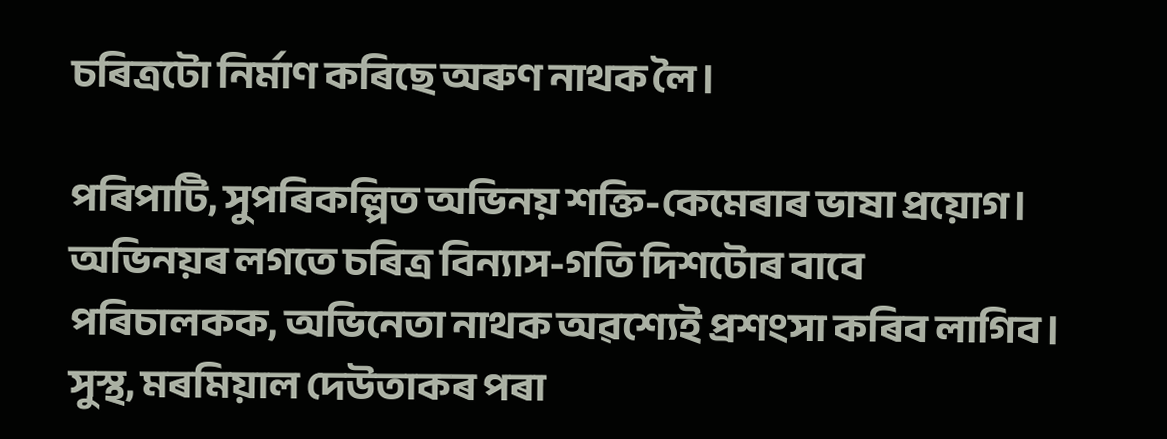চৰিত্ৰটো নিৰ্মাণ কৰিছে অৰুণ নাথক লৈ।

পৰিপাটি, সুপৰিকল্পিত অভিনয় শক্তি-কেমেৰাৰ ভাষা প্ৰয়োগ। অভিনয়ৰ লগতে চৰিত্ৰ বিন্যাস-গতি দিশটোৰ বাবে পৰিচালকক, অভিনেতা নাথক অৱশ্যেই প্ৰশংসা কৰিব লাগিব। সুস্থ, মৰমিয়াল দেউতাকৰ পৰা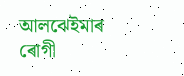আলঝেইমাৰ ৰোগী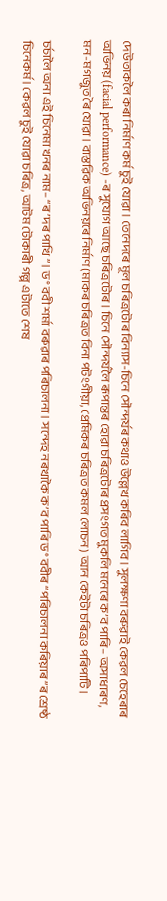দেউতাকলৈ কৰা নিৰ্মাণ কৰ্ম চুই যোৱা। তেনেদৰে মূল চৰিত্ৰটোৰ বিন্যাস-চিনে সৌন্দৰ্যৰ কথাও উল্লেখ কৰিব লাগিব। সুলক্ষণা বৰুৱাই কেৱল চেহেৰাৰ অভিনয় (facial performance) -ৰ সুযোগ আছে চৰিত্ৰটোৰ। চিনে সৌন্দৰ্যলৈ ৰূপান্তৰ হোৱা চৰিত্ৰটোৰ প্ৰসংগত মুকলি মনেৰে ক’ব পাৰি– অসাধাৰণ, মন-মগজুত ৰৈ যোৱা। বাস্তৱিক অভিনয়ৰে নিৰ্মাণ (মাকৰ চৰিত্ৰত বিনা পটংগীয়া, প্ৰেমিকৰ চৰিত্ৰত কমল লোচন) আন কেইটা চৰিত্ৰও পৰিপাটি।

চৰ্চালৈ অনা এই চিনেমা খনৰ নাম– “ৰ’দৰ পাখি”। ড° ববী শৰ্মা বৰুৱাৰ পৰিচালনা। সন্দেহ নৰখাকৈ ক’ব পাৰি ড° ববীৰ “পৰিচালনা কৰিয়াৰ”ৰ শ্ৰেষ্ঠ চিনেকৰ্ম। কেৱল চুই যোৱা চৰিত্ৰ, আটম টোকাৰী গল্প এটাতে শেষ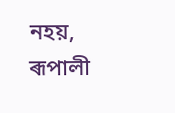নহয়, ৰূপালী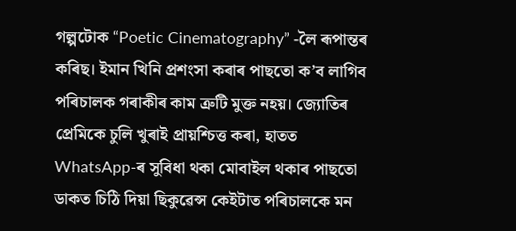গল্পটোক “Poetic Cinematography” -লৈ ৰূপান্তৰ কৰিছ। ইমান খিনি প্ৰশংসা কৰাৰ পাছতো ক’ব লাগিব পৰিচালক গৰাকীৰ কাম ত্ৰুটি মুক্ত নহয়। জ্যোতিৰ প্ৰেমিকে চুলি খুৰাই প্ৰায়শ্চিত্ত কৰা, হাতত WhatsApp-ৰ সুবিধা থকা মোবাইল থকাৰ পাছতো ডাকত চিঠি দিয়া ছিকুৱেন্স কেইটাত পৰিচালকে মন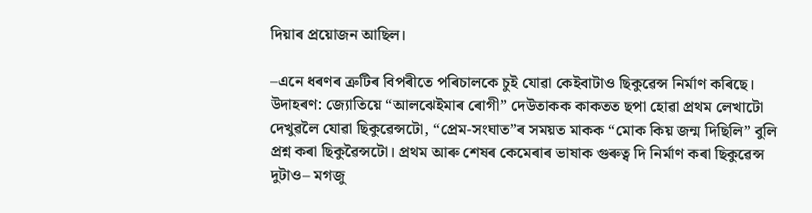দিয়াৰ প্ৰয়োজন আছিল।

–এনে ধৰণৰ ত্ৰুটিৰ বিপৰীতে পৰিচালকে চুই যোৱা কেইবাটাও ছিকুৱেন্স নিৰ্মাণ কৰিছে। উদাহৰণ: জ্যোতিয়ে “আলঝেইমাৰ ৰোগী” দেউতাকক কাকতত ছপা হোৱা প্ৰথম লেখাটো দেখুৱলৈ যোৱা ছিকুৱেন্সটো, “প্ৰেম-সংঘাত”ৰ সময়ত মাকক “মোক কিয় জন্ম দিছিলি” বুলি প্ৰশ্ন কৰা ছিকুৱৈন্সটো। প্ৰথম আৰু শেষৰ কেমেৰাৰ ভাষাক গুৰুত্ব দি নিৰ্মাণ কৰা ছিকুৱেন্স দুটাও– মগজু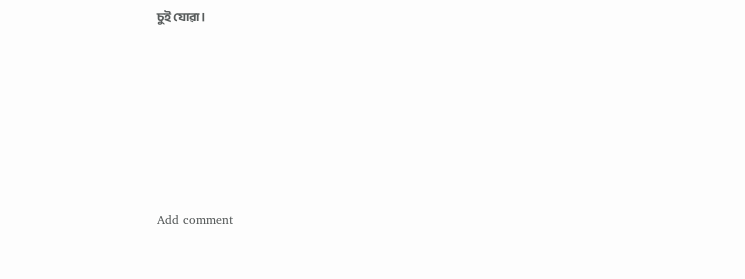চুই যোৱা।







Add comment